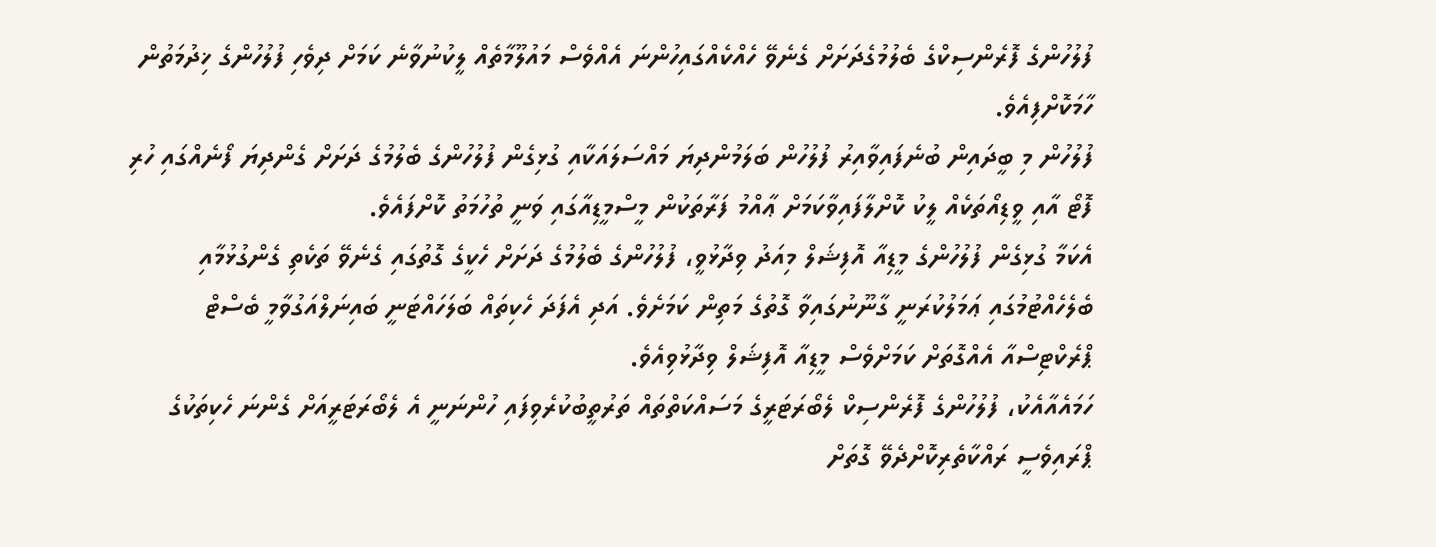ފުލުހުންގެ ފޮރެންސިކްގެ ބެލުމުގެދަށަށް ގެނެވޭ ހެއްކެއްގައިހުންނަ އެއްވެސް މައުލޫމާތެއް ލީކުނުވާނެ ކަމަށް ދިވެހި ފުލުހުންގެ ޚިދުމަތުން ހާމަކޮށްފިއެވެ.
ފުލުހުން މި ބީދައިން ބުނެފައިވާއިރު ފުލުހުން ބަލަމުންދިޔަ މައްސަލައަކާއި ގުޅިގެން ފުލުހުންގެ ބެލުމުގެ ދަށަށް ގެންދިޔަ ފޯނެއްގައި ހުރި ފޮޓޯ އާއި ވީޑިއޯތަކެއް ލީކު ކޮށްލާފައިވާކަމަށް ޢާއްމު ފަރާތަކުން މީސްމީޑިއާގައި ވަނީ ތުހުމަތު ކޮށްފައެވެ.
އެކަމާ ގުޅިގެން ފުލުހުންގެ މީޑިއާ އޮފިޝަލް މިއަދު ވިދާޅުވީ، ފުލުހުންގެ ބެލުމުގެ ދަށަށް ހެކީގެ ގޮތުގައި ގެނެވޭ ތަކެތި ގެންގުޅުމާއި ބެލެހެއްޓުމުގައި ޢަމަލުކުރަނީ ގާނޫނުގައިވާ ގޮތުގެ މަތިން ކަމަށެވެ. އަދި އެފަދަ ހެކިތައް ބަލަހައްޓަނީ ބައިނަލްއަގުވާމީ ބެސްޓް ޕްރެކްޓިސްއާ އެއްގޮތަށް ކަމަށްވެސް މީޑިއާ އޮފިޝަލް ވިދާޅުވިއެވެ.
ހަމައެއާއެކު، ފުލުހުންގެ ފޮރެންސިކް ލެބޯރަޓަރީގެ މަސައްކަތްތައް ތަރުތީބުކުރެވިފައި ހުންނަނީ އެ ލެބޯރަޓަރީއަށް ގެންނަ ހެކިތަކުގެ ޕްރައިވެސީ ރައްކާތެރިކޮށްދެވޭ ގޮތަށް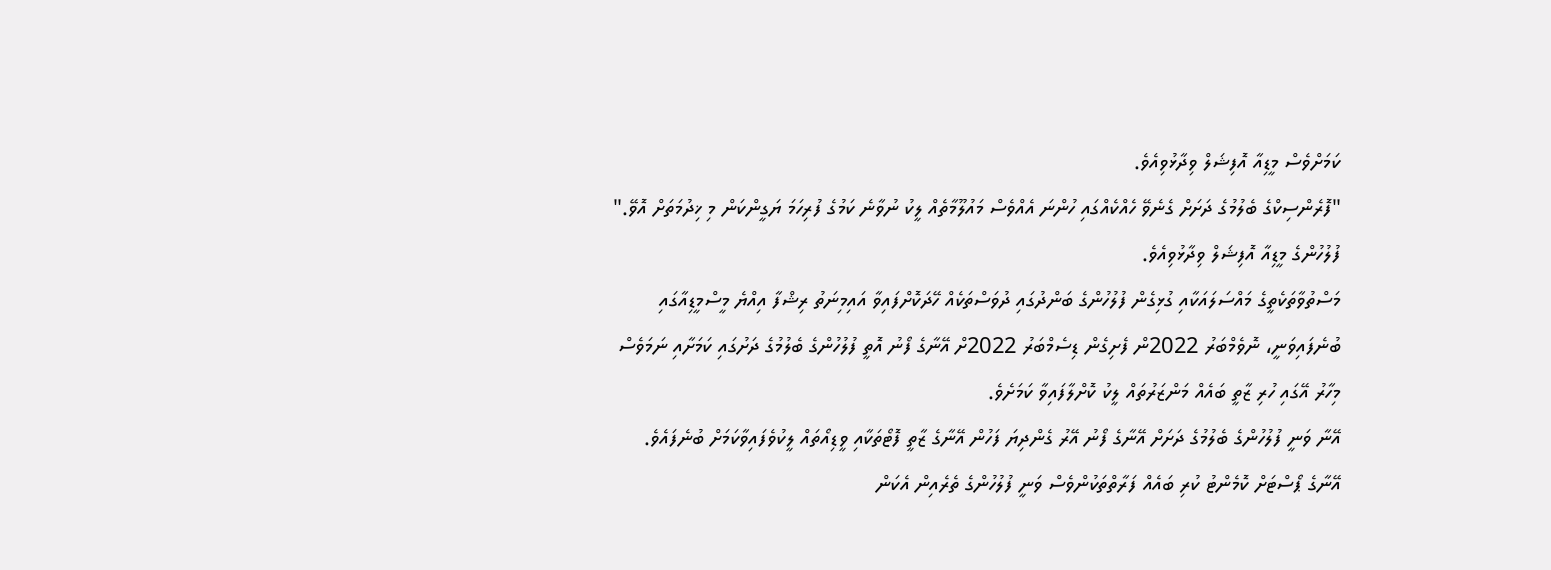ކަމަށްވެސް މީޑިއާ އޮފިޝަލް ވިދާޅުވިއެވެ.
"ފޮރެންސިކްގެ ބެލުމުގެ ދަށަށް ގެނެވޭ ހެއްކެއްގައި ހުންނަ އެއްވެސް މައުލޫމާތެއް ލީކު ނުވާނެ ކަމުގެ ފުރިހަމަ ޔަގީންކަން މި ޚިދުމަތަށް އޮވޭ." ފުލުހުންގެ މީޑިއާ އޮފިޝަލް ވިދާޅުވިއެވެ.
މަސްތުވާތަކެތީގެ މައްސަލައަކާއި ގުޅިގެން ފުލުހުންގެ ބަންދުގައި ދުވަސްތަކެއް ހޭދަކޮށްފައިވާ އައިމިނަތު ރިޝްފާ އިއްޔެ މީސްމީޑިއާގައި ބުނެފައިވަނީ، ނޮވެމްބަރު 2022ން ފެށިގެން ޑިސެމްބަރު 2022ށް އޭނާގެ ފޯނު އޮތީ ފުލުހުންގެ ބެލުމުގެ ދަށުގައި ކަމަށާއި ނަމަވެސް މިހާރު އޭގައި ހުރި ޒާތީ ބައެއް މަންޒަރުތައް ލީކު ކޮށްލާފައިވާ ކަމަށެވެ.
އޭނާ ވަނީ ފުލުހުންގެ ބެލުމުގެ ދަށަށް އޭނާގެ ފޯނު އޭރު ގެންދިޔަ ފަހުން އޭނާގެ ޒާތީ ފޮޓޯތަކާއި ވީޑިއޯތައް ލީކުވެފައިވާކަމަށް ބުނެފައެވެ. އޭނާގެ ޕޯސްޓަށް ކޮމެންޓު ކުރި ބައެއް ފަރާތްތަކުންވެސް ވަނީ ފުލުހުންގެ ތެރެއިން އެކަން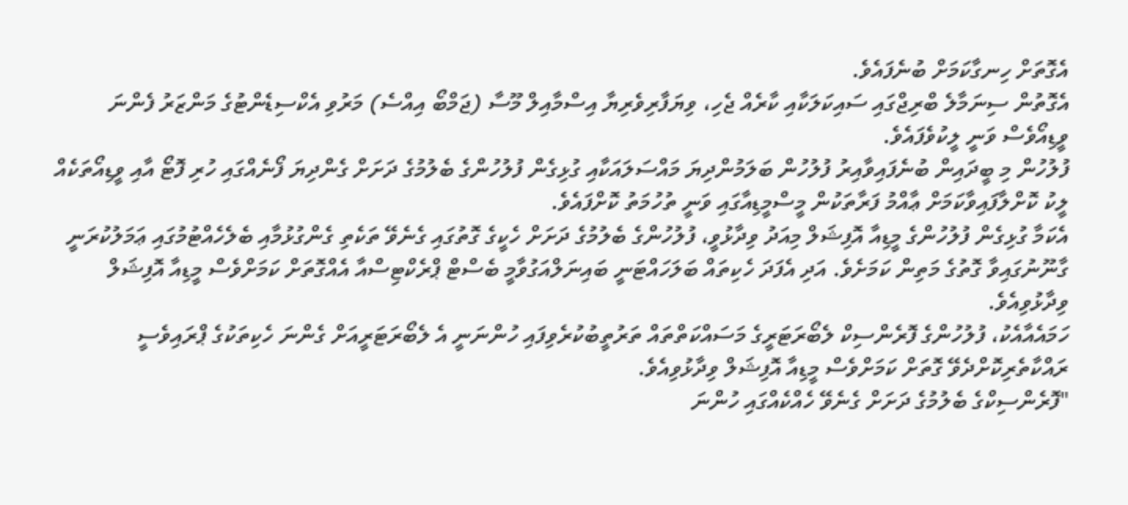އެގޮތަށް ހިނގާކަމަށް ބުނެފައެވެ.
އެގޮތުން ސިނަމާލެ ބްރިޖްގައި ސައިކަލަކާއި ކާރެއް ޖެހި، ވިޔަފާރިވެރިޔާ އިސްމާއިލް މޫސާ (ޖަމްބޯ އިއްސެ) މަރުވި އެކްސިޑެންޓުގެ މަންޒަރު ފެންނަ ވީޑިއޯވެސް ވަނީ ލީކުވެފައެވެ.
ފުލުހުން މި ބީދައިން ބުނެފައިވާއިރު ފުލުހުން ބަލަމުންދިޔަ މައްސަލައަކާއި ގުޅިގެން ފުލުހުންގެ ބެލުމުގެ ދަށަށް ގެންދިޔަ ފޯނެއްގައި ހުރި ފޮޓޯ އާއި ވީޑިއޯތަކެއް ލީކު ކޮށްލާފައިވާކަމަށް ޢާއްމު ފަރާތަކުން މީސްމީޑިއާގައި ވަނީ ތުހުމަތު ކޮށްފައެވެ.
އެކަމާ ގުޅިގެން ފުލުހުންގެ މީޑިއާ އޮފިޝަލް މިއަދު ވިދާޅުވީ، ފުލުހުންގެ ބެލުމުގެ ދަށަށް ހެކީގެ ގޮތުގައި ގެނެވޭ ތަކެތި ގެންގުޅުމާއި ބެލެހެއްޓުމުގައި ޢަމަލުކުރަނީ ގާނޫނުގައިވާ ގޮތުގެ މަތިން ކަމަށެވެ. އަދި އެފަދަ ހެކިތައް ބަލަހައްޓަނީ ބައިނަލްއަގުވާމީ ބެސްޓް ޕްރެކްޓިސްއާ އެއްގޮތަށް ކަމަށްވެސް މީޑިއާ އޮފިޝަލް ވިދާޅުވިއެވެ.
ހަމައެއާއެކު، ފުލުހުންގެ ފޮރެންސިކް ލެބޯރަޓަރީގެ މަސައްކަތްތައް ތަރުތީބުކުރެވިފައި ހުންނަނީ އެ ލެބޯރަޓަރީއަށް ގެންނަ ހެކިތަކުގެ ޕްރައިވެސީ ރައްކާތެރިކޮށްދެވޭ ގޮތަށް ކަމަށްވެސް މީޑިއާ އޮފިޝަލް ވިދާޅުވިއެވެ.
"ފޮރެންސިކްގެ ބެލުމުގެ ދަށަށް ގެނެވޭ ހެއްކެއްގައި ހުންނަ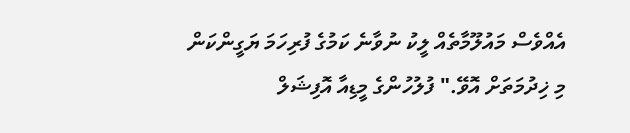އެއްވެސް މައުލޫމާތެއް ލީކު ނުވާނެ ކަމުގެ ފުރިހަމަ ޔަގީންކަން މި ޚިދުމަތަށް އޮވޭ." ފުލުހުންގެ މީޑިއާ އޮފިޝަލް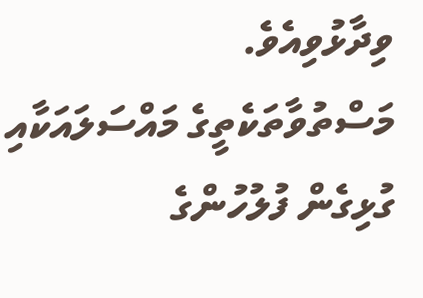ވިދާޅުވިއެވެ.
މަސްތުވާތަކެތީގެ މައްސަލައަކާއި ގުޅިގެން ފުލުހުންގެ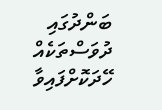ބަންދުގައި ދުވަސްތަކެއް ހޭދަކޮށްފައިވާ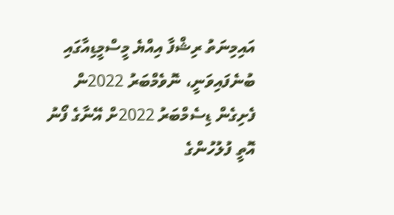އައިމިނަތު ރިޝްފާ އިއްޔެ މީސްމީޑިއާގައި ބުނެފައިވަނީ، ނޮވެމްބަރު 2022ން ފެށިގެން ޑިސެމްބަރު 2022ށް އޭނާގެ ފޯނު އޮތީ ފުލުހުންގެ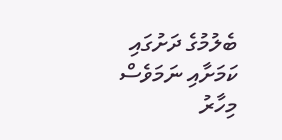ބެލުމުގެ ދަށުގައި ކަމަށާއި ނަމަވެސް މިހާރު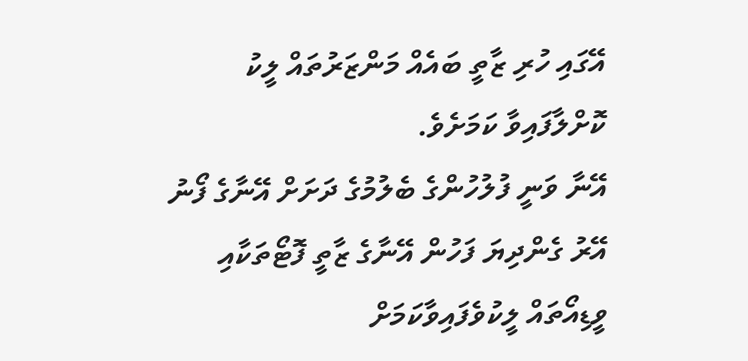އޭގައި ހުރި ޒާތީ ބައެއް މަންޒަރުތައް ލީކު ކޮށްލާފައިވާ ކަމަށެވެ.
އޭނާ ވަނީ ފުލުހުންގެ ބެލުމުގެ ދަށަށް އޭނާގެ ފޯނު އޭރު ގެންދިޔަ ފަހުން އޭނާގެ ޒާތީ ފޮޓޯތަކާއި ވީޑިއޯތައް ލީކުވެފައިވާކަމަށް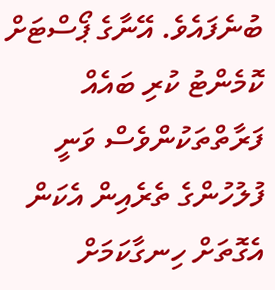ބުނެފައެވެ. އޭނާގެ ޕޯސްޓަށް ކޮމެންޓު ކުރި ބައެއް ފަރާތްތަކުންވެސް ވަނީ ފުލުހުންގެ ތެރެއިން އެކަން އެގޮތަށް ހިނގާކަމަށް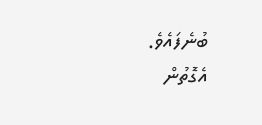ބުނެފައެވެ.
އެގޮތުން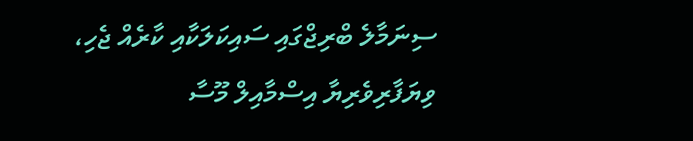ސިނަމާލެ ބްރިޖްގައި ސައިކަލަކާއި ކާރެއް ޖެހި، ވިޔަފާރިވެރިޔާ އިސްމާއިލް މޫސާ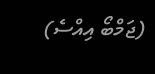(ޖަމްބޯ އިއްސެ)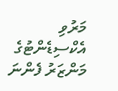މަރުވި އެކްސިޑެންޓުގެ މަންޒަރު ފެންނަ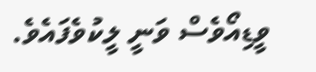ވީޑިއޯވެސް ވަނީ ލީކުވެފައެވެ.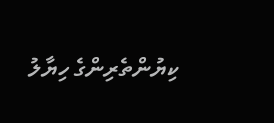ކިޔުންތެރިންގެ ހިޔާލު